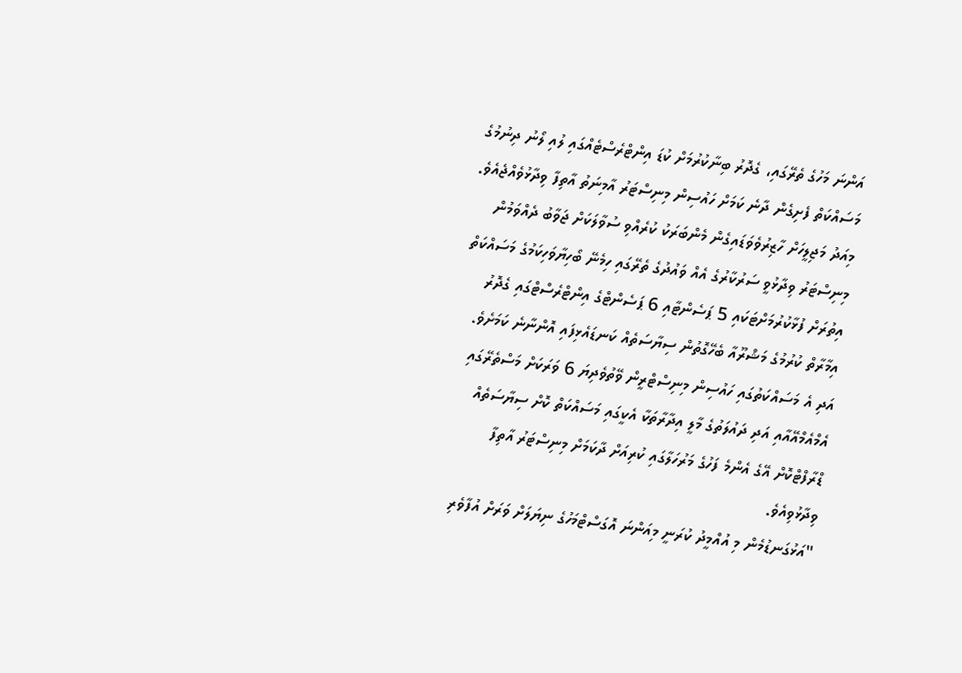އަންނަ މަހުގެ ތެރޭގައި، ގެދޮރު ބިނާކުރުމަށް ކުޑަ އިންޓްރެސްޓެއްގައި ލުއި ލޯނު ދިނުމުގެ މަސައްކަތް ފެށިގެން ދާނެ ކަމަށް ހައުސިން މިނިސްޓަރު އާމިނަތު އާތިފާ ވިދާޅުވެއްޖެއެވެ.
މިއަދު މަޖިލީހަށް ހާޒިރުވެވަޑައިގެން މެންބަރަކު ކުރެއްވި ސުވާލަކަށް ޖަވާބު ދެއްވަމުން މިނިސްޓަރު ވިދާޅުވީ ސަރުކާރުގެ އެއް ވައުދުގެ ތެރޭގައި ހިމެނޭ ބޯހިޔާވަހިކަމުގެ މަސައްކަތް އިތުރަށް ފުޅާކުރުމަށްޓަކައި 5 ޕަސެންޓާއި 6 ޕަސެންޓްގެ އިންޓްރެސްޓްގައި ގެދޮރު އިމާރާތް ކުރުމުގެ މަޝްރޫއާ ބެހޭގޮތުން ސިޔާސަތެއް ކަނޑައެޅިފައި އޮންނާނެ ކަމަށެވެ.
އަދި އެ މަސައްކަތުގައި ހައުސިން މިނިސްޓްރީން ވޭތުވެދިޔަ 6 ވަރަކަށް މަސްތެރޭގައި އެމްއެމްއޭއާއި އަދި ދައުލަތުގެ މާލީ އިދާރާތަކާ އެކީގައި މަސައްކަތް ކޮށް ސިޔާސަތެއް ޑްރާފްޓްކޮށް އޭގެ އެންމެ ފަހުގެ މަރުހަލާގައި ކުރިއަށް ދާކަމަށް މިނިސްޓަރު އާތިފާ ވިދާޅުވިއެވެ.
"އަޅުގަނޑުމެން މި އުއްމީދު ކުރަނީ މިއަންނަ އޮގަސްޓްމަހުގެ ނިޔަލަށް ވަރަށް އުފާވެރި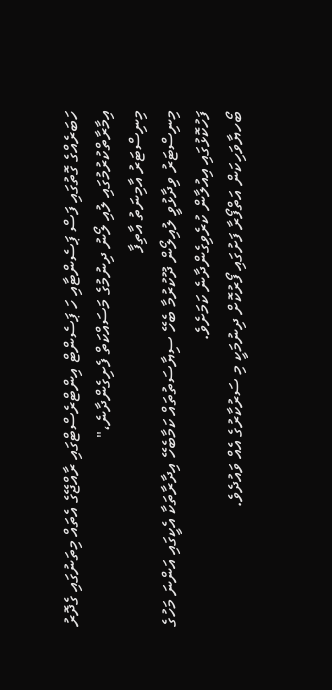ހަބަރެއްގެ ގޮތުގައި ފަސް ޕަސެންޓާއި ހަ ޕަސެންޓް އިންޓްރެސްޓްގައި ރާއްޖޭގެ އެތައް މިތަނުގައި ގެދޮރު އިމާރާތްކުރުމުގައި ލުއި ލޯނު ދިނުމުގެ މަސައްކަތް ފެށިގެންދާނެ،"
މިނިސްޓަރު އާމިނަތު އާތިފާ
މިނިސްޓަރު ވިދާޅުވީ ލުއިލޯން ދޫކުރުމާ ބެހޭ ސިޔާސަތުތައް ކަމާބެހޭ އިދާރާތަކާ އެކީގައި އަންނަ މަހުގެ ފަހުކޮޅުގައި އިއުލާން ކުރެވިގެންދާނެ ކަމަށެވެ.
ބޯހޔާވަހިކަން އަތްފޯރާ ފަށުގައި ފޯރުކޮށް ދިނުމަކީ މި ސަރުކާރުގެ އެއް ވައުދެވެ.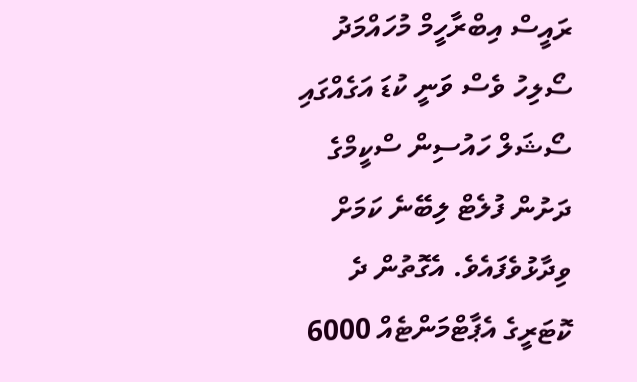ރައީސް އިބްރާހީމް މުހައްމަދު ސޯލިހު ވެސް ވަނީ ކުޑަ އަގެއްގައި ސޯޝަލް ހައުސިން ސްކީމްގެ ދަށުން ފުލެޓް ލިބޭނެ ކަމަށް ވިދާޅުވެފައެވެ. އެގޮތުން ދެ ކޮޓަރީގެ އެޕާޓްމަންޓެއް 6000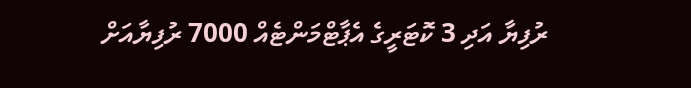ރުފިޔާ އަދި 3 ކޮޓަރީގެ އެޕާޓްމަންޓެއް 7000 ރުފިޔާއަށް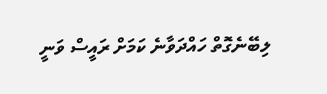ލިބޭނެގޮތް ހައްދަވާނެ ކަމަށް ރައީސް ވަނީ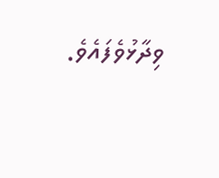ވިދާޅުވެފައެވެ.